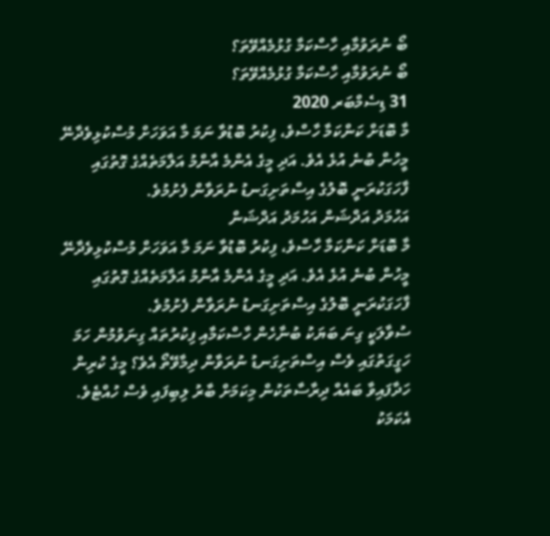ބޯ ނުރަވުމާއި ހާސްކަމާ ގުޅުމެއްވޭތަ؟
ބޯ ނުރަވުމާއި ހާސްކަމާ ގުޅުމެއްވޭތަ؟
31 ޑިސެމްބަރ 2020
މާ ބޮޑަށް ކަންކަމާ ހާސްވެ، ފިކުރު ބޮޑުވާ ނަމަ މާ އަވަހަށް މުސްކުޅިވެދާނޭ މީހުން ބުނެ އުޅެ އެވެ. އަދި މީގެ އެންމެ އާންމު އަލާމަތެއްގެ ގޮތުގައި ފާހަގަކުރަނީ ބޮލުގެ އިސްތަށިގަނޑު ނުރަވާން ފެށުމުވެ.
އަހުމަދު އަދްޝަން އަހުމަދު އަދްޝަން
މާ ބޮޑަށް ކަންކަމާ ހާސްވެ، ފިކުރު ބޮޑުވާ ނަމަ މާ އަވަހަށް މުސްކުޅިވެދާނޭ މީހުން ބުނެ އުޅެ އެވެ. އަދި މީގެ އެންމެ އާންމު އަލާމަތެއްގެ ގޮތުގައި ފާހަގަކުރަނީ ބޮލުގެ އިސްތަށިގަނޑު ނުރަވާން ފެށުމުވެ.
ސުވާލަކީ ގިނަ ބަޔަކު ބުނާހެން ހާސްކަމާއި ފިކުރުތައް ގިނަވުމުން ހަމަ ހަގީގަތުގައި ވެސް އިސްތަށިގަނޑު ނުރަވާން ދިމާވޭތޯ އެވެ؟ މީގެ ކުރިން ހަދާފައިވާ ބައެއް ދިރާސާތަކުން މިކަމަށް ބާރު ލިބިފައި ވެސް ހުއްޓެވެ. އެކަމަކު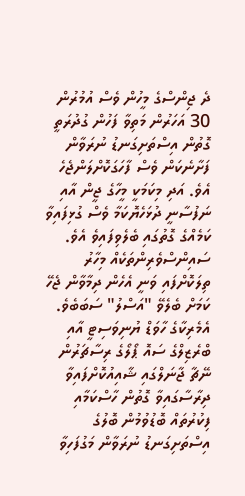ދެ ޖިންސްގެ މީހުން ވެސް އުމުރުން 30 އަހަރުން މަތިވާ ފަހުން ގުދުރަތީ ގޮތުން އިސްތަށިގަނޑު ނުރަވާން ފަށާނެކަން ވެސް ފާހަގަކޮށްލަންޖެހެ އެވެ. އަދި މިކަމަކީ މީހާގެ ޖީން އާއި ނަފުސާނީ ދުޅަހެޔޮކަމާ ވެސް ގުޅިފައިވާ ކަމެއްގެ ގޮތުގައި ބެލެވިފައިވެ އެވެ.
ސައިންސްވެރިންތަކެއް މިހާރު ތިލަކޮށްފައި ވަނީ އެހެން ދިމާވާން ޖެހޭ ކަމަށް ބެލެވޭ "އަސްލު" ސަބަބެވެ. އެމެރިކާގެ ހާވަޑް ޔުނިވަސިޓީ އާއި ބްރެޒިލްގެ ސައޮ ޕޯލޯގެ ރިސާޗަރުން ނޭޗާ ޖާނަލްގައި ޝާއިއުކޮށްފައިވާ ދިރާސާގައިވާ ގޮތުން ހާސްކަމާއި ފިކުރުތައް ބޮޑުވުމުން ބޮލުގެ އިސްތަށިގަނޑު ނުރަވާން މަގުފަހިވާ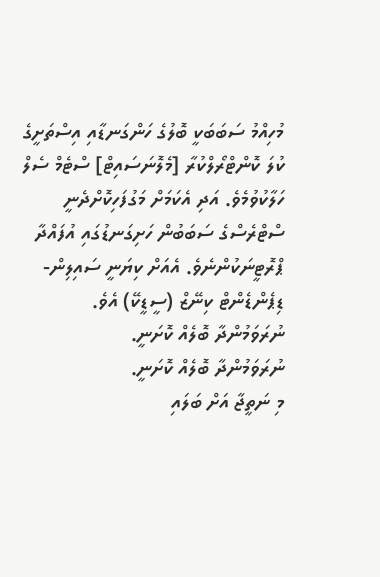މުހިއްމު ސަބަބަކީ ބޮލުގެ ހަންގަނޑާއި އިސްތަށީގެ ކުލަ ކޮންޓްރޯލްކުރާ [މެލޮނަސައިޓް] ސްޓެމް ސެލް ހަލާކުވުމެވެ. އަދި އެކަމަށް މަގުފަހިކޮށްދެނީ ސްޓްރެސްގެ ސަބަބުން ހަށިގަނޑުގައި އުފައްދާ ޕްރޮޓީނަކުންނެވެ. އެއަށް ކިޔަނީ ސައިލިން-ޑިޕެންޑެންޓް ކިނޭޒް (ސީޑީކޭ) އެވެ.
ނުރަވަމުންދާ ބޮލެއް ކޮށަނީ.
ނުރަވަމުންދާ ބޮލެއް ކޮށަނީ.
މި ނަތީޖާ އަށް ބަލައި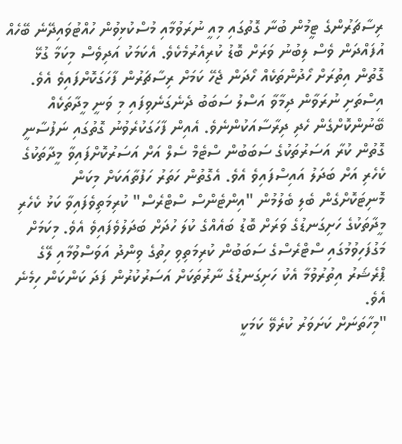ރިސާޗަރުންގެ ޓީމުން ބުނާ ގޮތުގައި މިއީ ނުރަވުމާއި މުސްކުޅިވުން ހުއްޓުވައިދޭނެ ބޭހެއް އުފައްދަން ވެސް ލިބުނު ވަރަށް ބޮޑު ކުރިއެރުމެކެވެ. އެކަމަކު އަދިވެސް މިކަމާ ގުޅޭ ގޮތުން އިތުރަށް ހޯދުންތަކެއް ހޯދަން ޖެހޭ ކަމަށް ރިސާޗަރުން ފާހަގަކޮށްފައިވެ އެވެ.
އިސްތަށި ނުރަވާން ދިމާވާ އަސްލު ސަބަބު ދެނެގަނެވިފައި މި ވަނީ މީދާތަކެއް ބޭނުންކޮށްގެން ހެދި ދިރާސާއަކުންނެވެ. އެއިން ފާހަގަކުރެވުނު ގޮތުގައި ނަފުސާނީ ގޮތުން ކުރާ އަސަރުތަކުގެ ސަބަބުން ސްޓެމް ސެލް އަށް އަސަރުކޮށްފައިވާ މީދާތަކުގެ ކެހެރި އަށް ބަދަލު އައިސްފައިވެ އެވެ. އެގޮތުން ހަތަރު ހަފުތާއަކަށް މިކަން މޮނިޓަކޮށްގެން ބެލި ބެލުމުން "އިންޓެންސް ސްޓްރެސް" ކުރިމަތިވެފައިވާ ކަޅު ކެހެރި މީދާތަކުގެ ހަށިގަނޑުގެ ވަރަށް ބޮޑު ބައެއްގެ ކުލަ ހުދަށް ބަދަލުވެފައިވެ އެވެ. މިކަމަށް މަގުފަހިވުމުގައި ސްޓްރެސްގެ ސަބަބުން ކުރިމަތިވި ހިތުގެ ވިންދު އަވަސްވުމާއި ލޭގެ ޕްރެޝަރު އިތުރުވުމާ އެކު ހަށިގަނޑުގެ ނާރުތަކަށް އަސަރުކުރުން ފަދަ ކަންކަން ހިމެނެ އެވެ.
"މިހާތަނަށް ކަށަވަރު ކުރެވޭ ކަމަކީ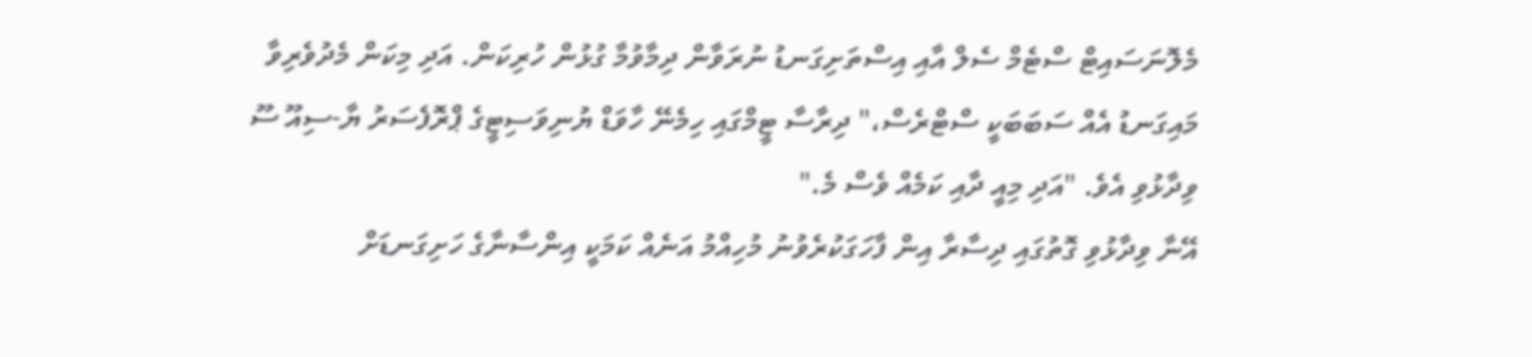މެލޮނަސައިޓް ސްޓެމް ސެލް އާއި އިސްތަށިގަނޑު ނުރަވާން ދިމާވުމާ ގުޅުން ހުރިކަން. އަދި މިކަން މެދުވެރިވާ މައިގަނޑު އެއް ސަބަބަކީ ސްޓްރެސް،" ދިރާސާ ޓީމްގައި ހިމެނޭ ހާވަޑް ޔުނިވަސިޓީގެ ޕްރޮފެސަރު ޔާ-ސިއޫ ސޫ ވިދާޅުވި އެވެ. "އަދި މިއީ ދާއި ކަމެއް ވެސް މެ."
އޭނާ ވިދާޅުވި ގޮތުގައި ދިސާރާ އިން ފާހަގަކުރެވުނު މުހިއްމު އަނެއް ކަމަކީ އިންސާނާގެ ހަށިގަނޑަށް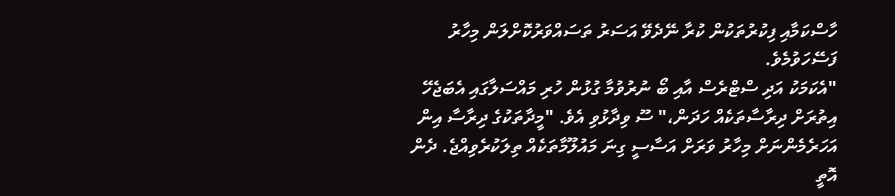ހާސްކަމާއި ފިކުރުތަކުން ކުރާ ނޭދެވޭ އަސަރު ތަސައްވަރުކޮށްލަން މިހާރު ފަސޭހަވުމެވެ.
"އެކަމަކު އަދި ސްޓްރެސް އާއި ބޯ ނުރުވުމާ ގުޅުން ހުރި މައްސަލާގައި އެބަޖެހޭ އިތުރަށް ދިރާސާތަކެއް ހަދަން،" ސޫ ވިދާޅުވި އެވެ. "މީދާތަކުގެ ދިރާސާ އިން އަހަރެމެންނަށް މިހާރު ވަރަށް އަސާސީ ގިނަ މައުލޫމާތަކެއް ތިލަކުރެވިއްޖެ. ދެން އޮތީ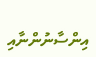އިންސާނުންނާއި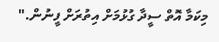މިކަމާ އޮތް ސީދާ ގުޅުމަށް އިތުރަށް ފީނުން."